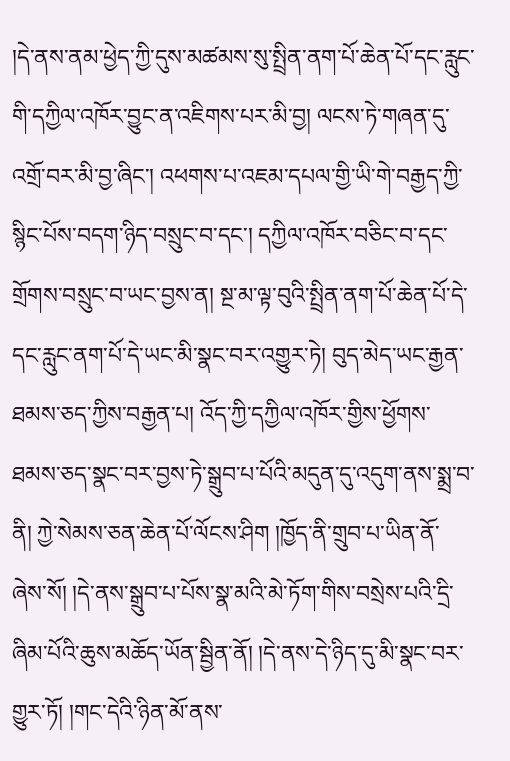།དེ་ནས་ནམ་ཕྱེད་ཀྱི་དུས་མཚམས་སུ་སྤྲིན་ནག་པོ་ཆེན་པོ་དང་རླུང་གི་དཀྱིལ་འཁོར་བྱུང་ན་འཇིགས་པར་མི་བྱ། ལངས་ཏེ་གཞན་དུ་འགྲོ་བར་མི་བྱ་ཞིང་། འཕགས་པ་འཇམ་དཔལ་གྱི་ཡི་གེ་བརྒྱད་ཀྱི་སྙིང་པོས་བདག་ཉིད་བསྲུང་བ་དང་། དཀྱིལ་འཁོར་བཅིང་བ་དང་གྲོགས་བསྲུང་བ་ཡང་བྱས་ན། སྔ་མ་ལྟ་བུའི་སྤྲིན་ནག་པོ་ཆེན་པོ་དེ་དང་རླུང་ནག་པོ་དེ་ཡང་མི་སྣང་བར་འགྱུར་ཏེ། བུད་མེད་ཡང་རྒྱན་ཐམས་ཅད་ཀྱིས་བརྒྱན་པ། འོད་ཀྱི་དཀྱིལ་འཁོར་གྱིས་ཕྱོགས་ཐམས་ཅད་སྣང་བར་བྱས་ཏེ་སྒྲུབ་པ་པོའི་མདུན་དུ་འདུག་ནས་སྨྲ་བ་ནི། ཀྱེ་སེམས་ཅན་ཆེན་པོ་ལོངས་ཤིག །ཁྱོད་ནི་གྲུབ་པ་ཡིན་ནོ་ཞེས་སོ། །དེ་ནས་སྒྲུབ་པ་པོས་སྣ་མའི་མེ་ཏོག་གིས་བསྲེས་པའི་དྲི་ཞིམ་པོའི་ཆུས་མཆོད་ཡོན་སྦྱིན་ནོ། །དེ་ནས་དེ་ཉིད་དུ་མི་སྣང་བར་གྱུར་ཏོ། །གང་དེའི་ཉིན་མོ་ནས་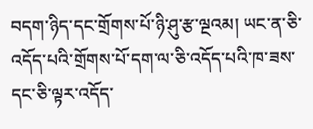བདག་ཉིད་དང་གྲོགས་པོ་ཉི་ཤུ་རྩ་ལྔའམ། ཡང་ན་ཅི་འདོད་པའི་གྲོགས་པོ་དག་ལ་ཅི་འདོད་པའི་ཁ་ཟས་དང་ཅི་ལྟར་འདོད་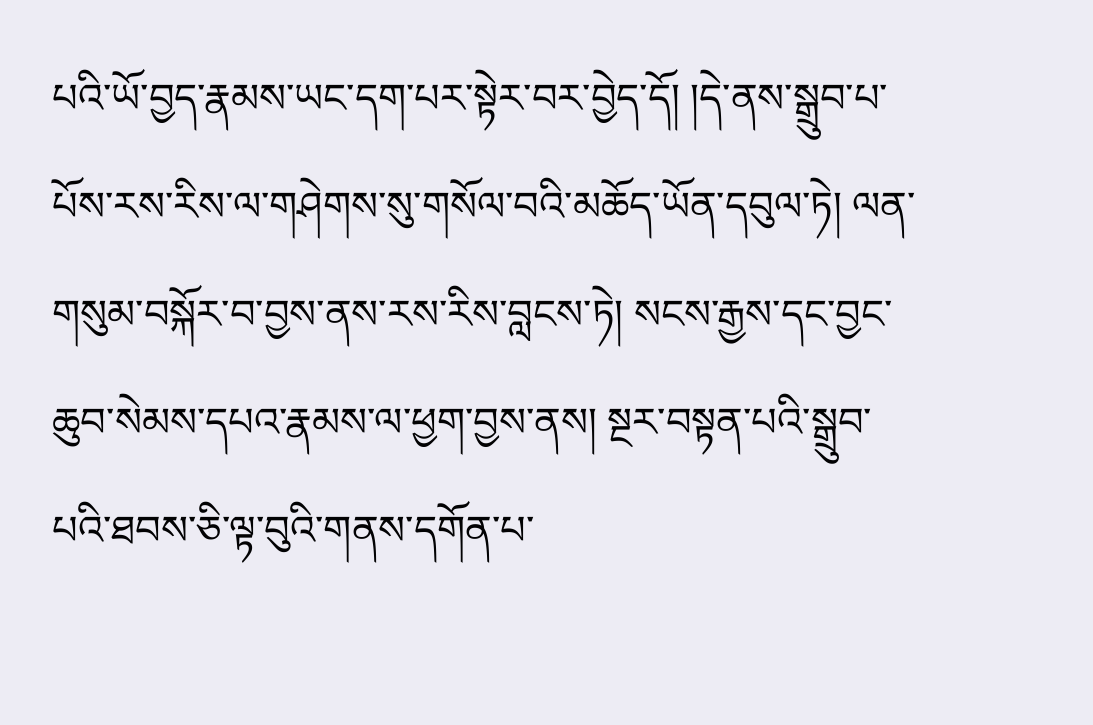པའི་ཡོ་བྱད་རྣམས་ཡང་དག་པར་སྟེར་བར་བྱེད་དོ། །དེ་ནས་སྒྲུབ་པ་པོས་རས་རིས་ལ་གཤེགས་སུ་གསོལ་བའི་མཆོད་ཡོན་དབུལ་ཏེ། ལན་གསུམ་བསྐོར་བ་བྱས་ནས་རས་རིས་བླངས་ཏེ། སངས་རྒྱས་དང་བྱང་ཆུབ་སེམས་དཔའ་རྣམས་ལ་ཕྱག་བྱས་ནས། སྔར་བསྟན་པའི་སྒྲུབ་པའི་ཐབས་ཅི་ལྟ་བུའི་གནས་དགོན་པ་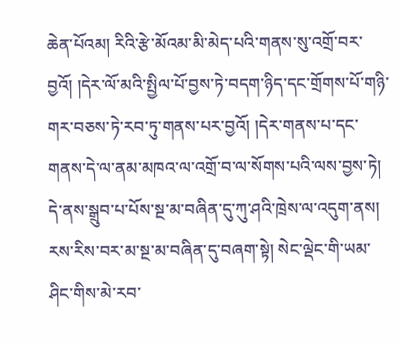ཆེན་པོའམ། རིའི་རྩེ་མོའམ་མི་མེད་པའི་གནས་སུ་འགྲོ་བར་བྱའོ། །དེར་ལོ་མའི་སྤྱིལ་པོ་བྱས་ཏེ་བདག་ཉིད་དང་གྲོགས་པོ་གཉི་གར་བཅས་ཏེ་རབ་ཏུ་གནས་པར་བྱའོ། །དེར་གནས་པ་དང་གནས་དེ་ལ་ནམ་མཁའ་ལ་འགྲོ་བ་ལ་སོགས་པའི་ལས་བྱས་ཏེ། དེ་ནས་སྒྲུབ་པ་པོས་སྔ་མ་བཞིན་དུ་ཀུ་ཤའི་ཁྲེས་ལ་འདུག་ནས། རས་རིས་བར་མ་སྔ་མ་བཞིན་དུ་བཞག་སྟེ། སེང་ལྡེང་གི་ཡམ་ཤིང་གིས་མེ་རབ་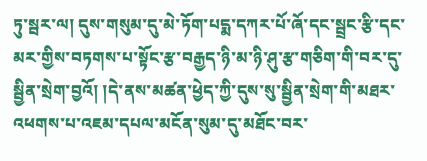ཏུ་སྦར་ལ། དུས་གསུམ་དུ་མེ་ཏོག་པདྨ་དཀར་པོ་ཞོ་དང་སྦྲང་རྩི་དང་མར་གྱིས་བཏགས་པ་སྟོང་རྩ་བརྒྱད་ཉི་མ་ཉི་ཤུ་རྩ་གཅིག་གི་བར་དུ་སྦྱིན་སྲེག་བྱའོ། །དེ་ནས་མཚན་ཕྱེད་ཀྱི་དུས་སུ་སྦྱིན་སྲེག་གི་མཐར་འཕགས་པ་འཇམ་དཔལ་མངོན་སུམ་དུ་མཐོང་བར་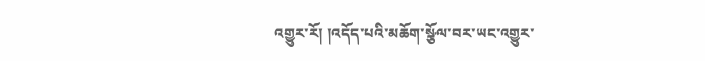འགྱུར་རོ། །འདོད་པའི་མཆོག་སྩོལ་བར་ཡང་འགྱུར་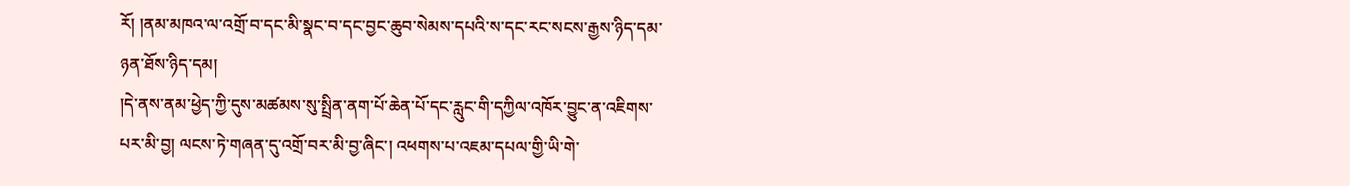རོ། །ནམ་མཁའ་ལ་འགྲོ་བ་དང་མི་སྣང་བ་དང་བྱང་ཆུབ་སེམས་དཔའི་ས་དང་རང་སངས་རྒྱས་ཉིད་དམ་ཉན་ཐོས་ཉིད་དམ།
།དེ་ནས་ནམ་ཕྱེད་ཀྱི་དུས་མཚམས་སུ་སྤྲིན་ནག་པོ་ཆེན་པོ་དང་རླུང་གི་དཀྱིལ་འཁོར་བྱུང་ན་འཇིགས་པར་མི་བྱ། ལངས་ཏེ་གཞན་དུ་འགྲོ་བར་མི་བྱ་ཞིང་། འཕགས་པ་འཇམ་དཔལ་གྱི་ཡི་གེ་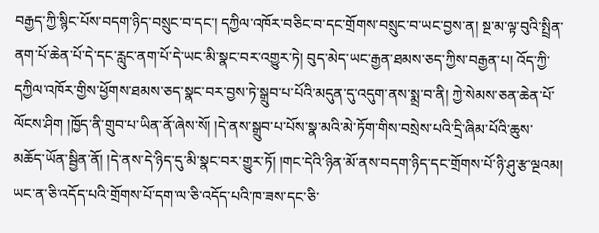བརྒྱད་ཀྱི་སྙིང་པོས་བདག་ཉིད་བསྲུང་བ་དང་། དཀྱིལ་འཁོར་བཅིང་བ་དང་གྲོགས་བསྲུང་བ་ཡང་བྱས་ན། སྔ་མ་ལྟ་བུའི་སྤྲིན་ནག་པོ་ཆེན་པོ་དེ་དང་རླུང་ནག་པོ་དེ་ཡང་མི་སྣང་བར་འགྱུར་ཏེ། བུད་མེད་ཡང་རྒྱན་ཐམས་ཅད་ཀྱིས་བརྒྱན་པ། འོད་ཀྱི་དཀྱིལ་འཁོར་གྱིས་ཕྱོགས་ཐམས་ཅད་སྣང་བར་བྱས་ཏེ་སྒྲུབ་པ་པོའི་མདུན་དུ་འདུག་ནས་སྨྲ་བ་ནི། ཀྱེ་སེམས་ཅན་ཆེན་པོ་ལོངས་ཤིག །ཁྱོད་ནི་གྲུབ་པ་ཡིན་ནོ་ཞེས་སོ། །དེ་ནས་སྒྲུབ་པ་པོས་སྣ་མའི་མེ་ཏོག་གིས་བསྲེས་པའི་དྲི་ཞིམ་པོའི་ཆུས་མཆོད་ཡོན་སྦྱིན་ནོ། །དེ་ནས་དེ་ཉིད་དུ་མི་སྣང་བར་གྱུར་ཏོ། །གང་དེའི་ཉིན་མོ་ནས་བདག་ཉིད་དང་གྲོགས་པོ་ཉི་ཤུ་རྩ་ལྔའམ། ཡང་ན་ཅི་འདོད་པའི་གྲོགས་པོ་དག་ལ་ཅི་འདོད་པའི་ཁ་ཟས་དང་ཅི་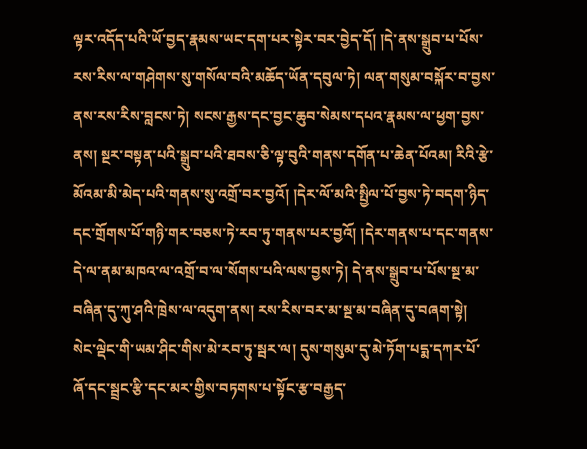ལྟར་འདོད་པའི་ཡོ་བྱད་རྣམས་ཡང་དག་པར་སྟེར་བར་བྱེད་དོ། །དེ་ནས་སྒྲུབ་པ་པོས་རས་རིས་ལ་གཤེགས་སུ་གསོལ་བའི་མཆོད་ཡོན་དབུལ་ཏེ། ལན་གསུམ་བསྐོར་བ་བྱས་ནས་རས་རིས་བླངས་ཏེ། སངས་རྒྱས་དང་བྱང་ཆུབ་སེམས་དཔའ་རྣམས་ལ་ཕྱག་བྱས་ནས། སྔར་བསྟན་པའི་སྒྲུབ་པའི་ཐབས་ཅི་ལྟ་བུའི་གནས་དགོན་པ་ཆེན་པོའམ། རིའི་རྩེ་མོའམ་མི་མེད་པའི་གནས་སུ་འགྲོ་བར་བྱའོ། །དེར་ལོ་མའི་སྤྱིལ་པོ་བྱས་ཏེ་བདག་ཉིད་དང་གྲོགས་པོ་གཉི་གར་བཅས་ཏེ་རབ་ཏུ་གནས་པར་བྱའོ། །དེར་གནས་པ་དང་གནས་དེ་ལ་ནམ་མཁའ་ལ་འགྲོ་བ་ལ་སོགས་པའི་ལས་བྱས་ཏེ། དེ་ནས་སྒྲུབ་པ་པོས་སྔ་མ་བཞིན་དུ་ཀུ་ཤའི་ཁྲེས་ལ་འདུག་ནས། རས་རིས་བར་མ་སྔ་མ་བཞིན་དུ་བཞག་སྟེ། སེང་ལྡེང་གི་ཡམ་ཤིང་གིས་མེ་རབ་ཏུ་སྦར་ལ། དུས་གསུམ་དུ་མེ་ཏོག་པདྨ་དཀར་པོ་ཞོ་དང་སྦྲང་རྩི་དང་མར་གྱིས་བཏགས་པ་སྟོང་རྩ་བརྒྱད་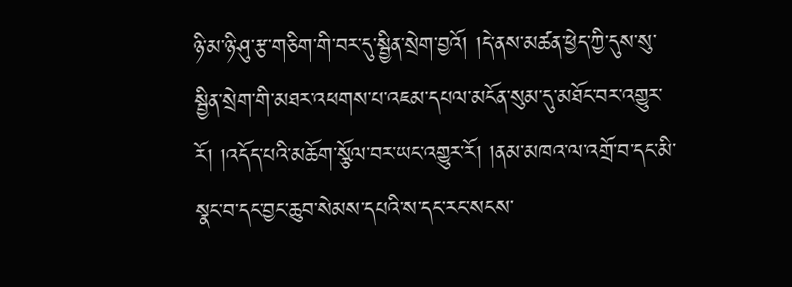ཉི་མ་ཉི་ཤུ་རྩ་གཅིག་གི་བར་དུ་སྦྱིན་སྲེག་བྱའོ། །དེ་ནས་མཚན་ཕྱེད་ཀྱི་དུས་སུ་སྦྱིན་སྲེག་གི་མཐར་འཕགས་པ་འཇམ་དཔལ་མངོན་སུམ་དུ་མཐོང་བར་འགྱུར་རོ། །འདོད་པའི་མཆོག་སྩོལ་བར་ཡང་འགྱུར་རོ། །ནམ་མཁའ་ལ་འགྲོ་བ་དང་མི་སྣང་བ་དང་བྱང་ཆུབ་སེམས་དཔའི་ས་དང་རང་སངས་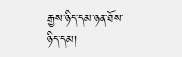རྒྱས་ཉིད་དམ་ཉན་ཐོས་ཉིད་དམ།